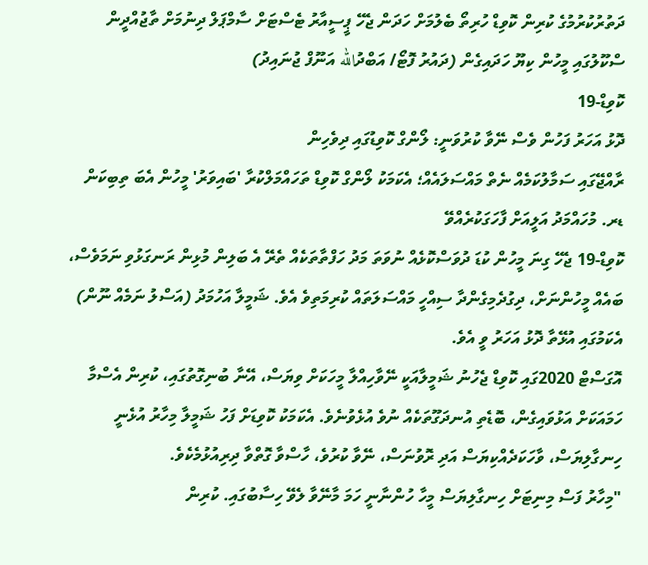ދަތުރުކުރުމުގެ ކުރިން ކޮވިޑް ހުރިތޯ ބެލުމަށް ހަދަން ޖެހޭ ޕީސީއާރު ޓެސްޓަށް ސާމްޕަލް ދިނުމަށް ތާޖުއްދީން ސްކޫލުގައި މީހުން ކިޔޫ ހަދައިގެން (ދައުރު ފޮޓޯ/ އަބްދުالله އަނޫފް ޖުނައިދު)
ކޮވިޑް-19
ދޮޅު އަހަރު ފަހުން ވެސް ނޭވާ ކުރުވަނީ: ލޯންގް ކޮވިޑުގައި ދިވެހިން
ރާއްޖޭގައި ސަމާލުކަމެއް ނެތް މައްސަލައެއް؛ އެކަމަކު ލޯންގް ކޮވިޑް ތަހައްމަލްކުރާ 'ބައިވަރު' މީހުން އެބަ ތިބިކަން ޑރ. މުހައްމަދު އަލީއަށް ފާހަގަކުރެއްވޭ
ކޮވިޑް-19 ޖެހޭ ގިނަ މީހުން ކުޑަ ދުވަސްކޮޅެއް ނުވަތަ މަދު ހަފްތާތަކެއް ތެރޭ އެ ބަލިން މުޅިން ރަނގަޅުވި ނަމަވެސް، ބައެއް މީހުންނަށް، ދިގުދެމިގެންދާ ސިއްހީ މައްސަލަތައް ކުރިމަތިވެ އެވެ. ޝަމީލާ އަހުމަދު (އަސްލު ނަމެއް ނޫން) އެކަމުގައި އުޅޭތާ ދޮޅު އަހަރު ވީ އެވެ.
އޮގަސްޓް 2020ގައި ކޮވިޑް ޖެހުނު ޝަމީލާއަކީ ނޭވާހިއްލާ މީހަކަށް ވިޔަސް، އޭނާ ބުނިގޮތުގައި، ކުރިން އެސްމާ ހަމައަކަށް އަޅުވައިގެން، ބޮޑެތި އުނދަގޫތަކެއް ނުވެ އުޅެވުނެވެ. އެކަމަކު ކޮވިޑަށް ފަހު ޝަމީލާ މިހާރު އުޅެނީ ހިނގާލިޔަސް، ވާހަކަދެއްކިޔަސް އަދި ރޮވުނަސް، ނޭވާ ކުރުވެ، ހާސްވާ ގޮތްވާ ދިރިއުޅުމެކެވެ.
"މިހާރު ފަސް މިނިޓަށް ހިނގާލިޔަސް މީހާ ހުންނާނީ ހަމަ މާނޭވާ ލެވޭ ހިސާބުގައި. ކުރިން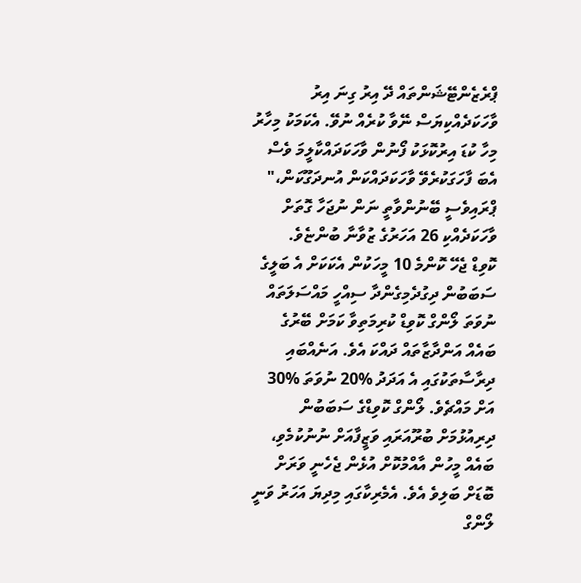ޕްރެޒެންޓޭޝަންތައް ދޭ އިރު ގިނަ އިރު ވާހަކަދެއްކިޔަސް ނޭވާ ކުރެއް ނުވޭ. އެކަމަކު މިހާރު މިހާ ކުޑަ އިރުކޮޅަކު ފޯނުން ވާހަކަދައްކާލީމަ ވެސް އެބަ ފާހަގަކުރެވޭ ވާހަކަދައްކަން އުނދަގޫކަން،" ޕްރައިވެސީ ބޭނުންވާތީ ނަން ނުޖަހާ ގޮތަށް ވާހަކަދެއްކި 26 އަހަރުގެ ޒުވާނާ ބުންޏެވެ.
ކޮވިޑް ޖެހޭ ކޮންމެ 10 މީހަކުން އެކަކަށް އެ ބަލީގެ ސަބަބުން ދިގުދެމިގެންދާ ސިއްހީ މައްސަލަތައް ނުވަތަ ލޯންގް ކޮވިޑް ކުރިމަތިވާ ކަމަށް ބޭރުގެ ބައެއް އަންދާޒާތައް ދައްކަ އެވެ. އަނެއްބައި ދިރާސާތަކުގައި އެ އަދަދު %20 ނުވަތަ %30 އަށް މައްޗެވެ. ލޯންގް ކޮވިޑްގެ ސަބަބުން ދިރިއުޅުމަށް ބުރޫއަރައި ވަޒީފާއަށް ނުނުކުމެވި، ބައެއް މީހުން އާއްމުކޮށް އުޅެން ޖެހެނީ ވަރަށް ބޮޑަށް ބަލިވެ އެވެ. އެމެރިކާގައި މިދިޔަ އަހަރު ވަނީ ލޯންގް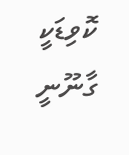ކޮވިޑަކީ ގާނޫނީ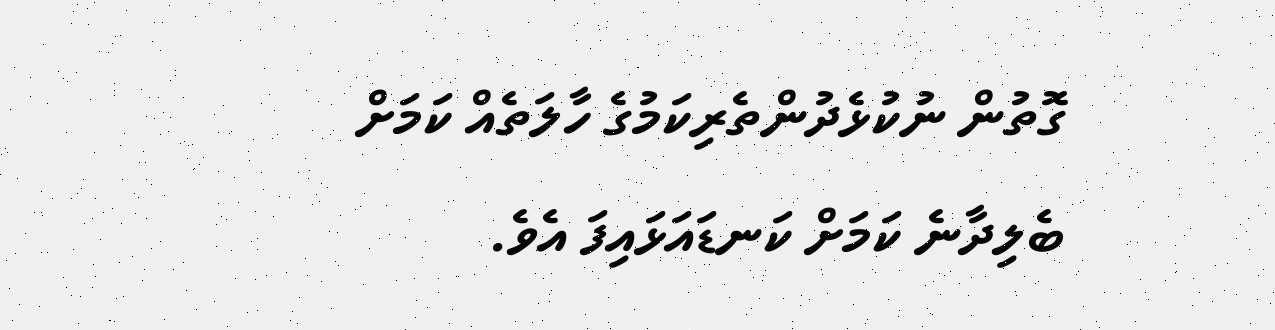ގޮތުން ނުކުޅެދުންތެރިކަމުގެ ހާލަތެއް ކަމަށް ބެލިދާނެ ކަމަށް ކަނޑައަޅައިފަ އެވެ.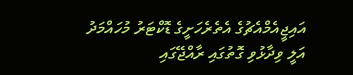އައިޖީއެމްއެޗުގެ އެތެރެހަށީގެ ޑޮކްޓަރު މުހައްމަދު އަލީ ވިދާޅުވި ގޮތުގައި ރާއްޖޭގައި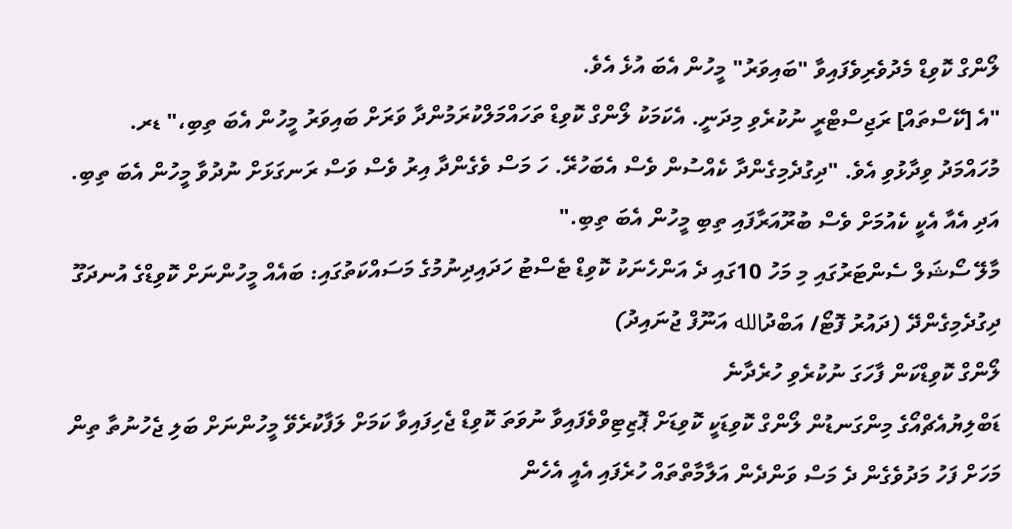ލޯންގް ކޮވިޑް މެދުވެރިވެފައިވާ "ބައިވަރު" މީހުން އެބަ އުޅެ އެވެ.
"އެ [ކޭސްތައް] ރަޖިސްޓްރީ ނުކުރެވި މިދަނީ. އެކަމަކު ލޯންގް ކޮވިޑް ތަހައްމަލްކުރަމުންދާ ވަރަށް ބައިވަރު މީހުން އެބަ ތިބި،" ޑރ. މުހައްމަދު ވިދާޅުވި އެވެ. "ދިގުދެމިގެންދާ ކެއްސުން ވެސް އެބަހުރޭ. ހަ މަސް ވެގެންދާ އިރު ވެސް ވަސް ރަނގަޅަށް ނުދުވާ މީހުން އެބަ ތިބި. އަދި އެއާ އެކީ ކެއުމަށް ވެސް ބުރޫއަރާފައި ތިބި މީހުން އެބަ ތިބި."
މާލޭ ސޯޝަލް ސެންޓަރުގައި މި މަހު 10ގައި ދެ އަންހެނަކު ކޮވިޑް ޓެސްޓު ހަދައިދިނުމުގެ މަސައްކަތުގައި: ބައެއް މީހުންނަށް ކޮވިޑްގެ އުނދަގޫ ދިގުދެމިގެންދޭ (ދައުރު ފޮޓޯ/ އަބްދުالله އަނޫފް ޖުނައިދު)
ލޯންގް ކޮވިޑްކަން ފާހަގަ ނުކުރެވި ހުރެދާނެ
ޑަބްލިޔުއެޗްއޯގެ މިންގަނޑުން ލޯންގް ކޮވިޑަކީ ކޮވިޑަށް ޕޮޒިޓިވްވެފައިވާ ނުވަތަ ކޮވިޑް ޖެހިފައިވާ ކަމަށް ލަފާކުރެވޭ މީހުންނަށް ބަލި ޖެހުނުތާ ތިން މަހަށް ފަހު މަދުވެގެން ދެ މަސް ވަންދެން އަލާމާތްތައް ހުރެފައި އެއީ އެހެން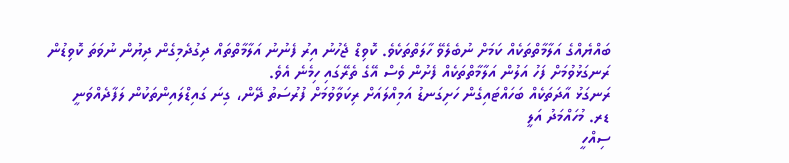ބައްޔެއްގެ އަލާމާތްތަކެއް ކަމަށް ނުބެލެވޭ ހާލަތްތަކެވެ. ކޮވިޑް ޖެހުނު އިރު ފެނުނު އަލާމާތްތައް ދިގުދެމިގެން ދިޔުން ނުވަތަ ކޮވިޑުން ރަނގަޅުވުމަށް ފަހު އަލުން އަލާމާތްތަކެއް ފެށުން ވެސް އޭގެ ތެރޭގައި ހިމެނެ އެވެ.
ރަނގަޅު އާދަތަކެއް ބަހައްޓައިގެން ހަށިގަނޑު އަމިއްލައަށް ރިކަވާވުމަށް ފުރުސަތު ދޭން، ގިނަ ގައިޑްލައިންތަކުން ލަފާދެއްވަނީ
ޑރ. މުހައްމަދު އަލީ
ސިއްހީ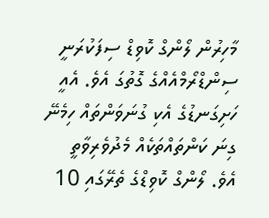މާހިރުން ލޯންގް ކޮވިޑް ސިފަކުރަނީ ސިންޑްރޯމްއެއްގެ ގޮތުގަ އެވެ. އެއީ ހަށިގަނޑުގެ އެކި ގުނަވަންތައް ހިމެނޭ ގިނަ ކަންތައްތަކެއް މެދުވެރިވާތީ އެވެ. ލޯންގް ކޮވިޑްގެ ތެރޭގައި 10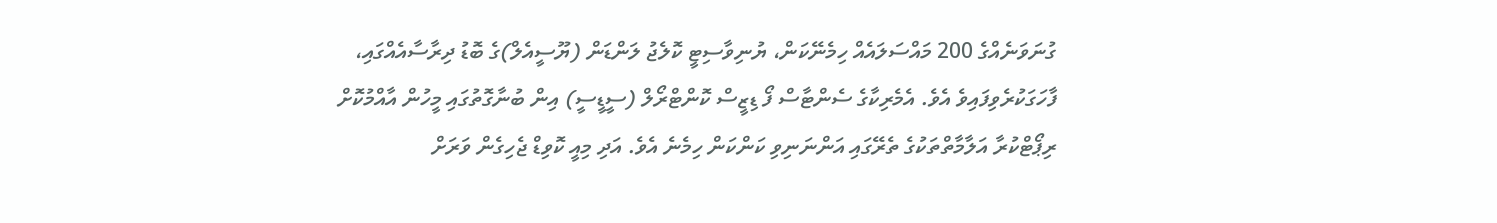ގުނަވަނެއްގެ 200 މައްސަލައެއް ހިމެނޭކަން، ޔުނިވާސިޓީ ކޮލެޖު ލަންޑަން (ޔޫސީއެލް)ގެ ބޮޑު ދިރާސާއެއްގައި، ފާހަގަކުރެވިފައިވެ އެވެ. އެމެރިކާގެ ސެންޓާސް ފޯ ޑިޒީސް ކޮންޓްރޯލް (ސީޑީސީ) އިން ބުނާގޮތުގައި މީހުން އާއްމުކޮށް ރިޕޯޓްކުރާ އަލާމާތްތަކުގެ ތެރޭގައި އަންނަނިވި ކަންކަން ހިމެނެ އެވެ. އަދި މިއީ ކޮވިޑް ޖެހިގެން ވަރަށް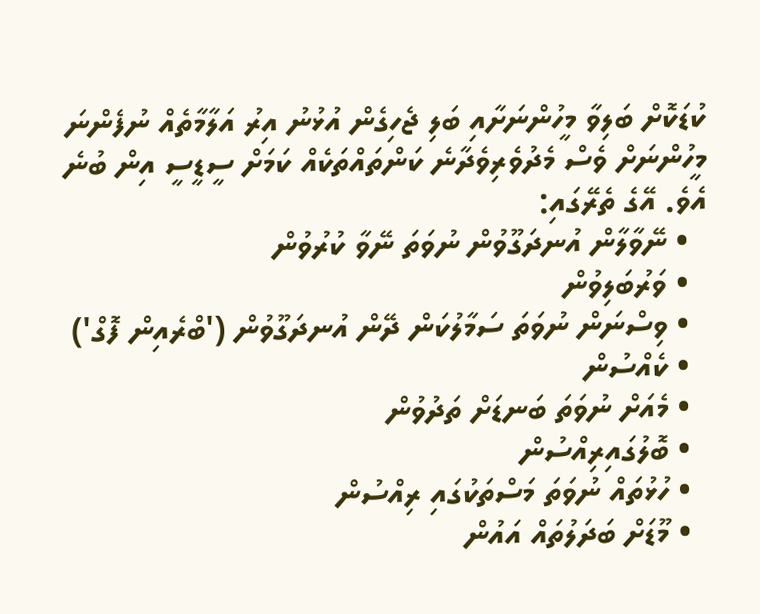ކުޑަކޮށް ބަލިވާ މީހުންނަށާއި ބަލި ޖެހިގެން އުޅުނު އިރު އަލާމާތެއް ނުފެންނަ މީހުންނަށް ވެސް މެދުވެރިވެދާނެ ކަންތައްތަކެއް ކަމަށް ސީޑީސީ އިން ބުނެ އެވެ. އޭގެ ތެރޭގައި:
  • ނޭވާލާން އުނދަގޫވުން ނުވަތަ ނޭވާ ކުރުވުން
  • ވަރުބަލިވުން
  • ވިސްނަން ނުވަތަ ސަމާލުކަން ދޭން އުނދަގޫވުން ('ބްރެއިން ފޮގް')
  • ކެއްސުން
  • މެއަށް ނުވަތަ ބަނޑަށް ތަދުވުން
  • ބޮލުގައިރިއްސުން
  • ހުޅުތައް ނުވަތަ މަސްތަކުގައި ރިއްސުން
  • މޫޑަށް ބަދަލުތައް އައުން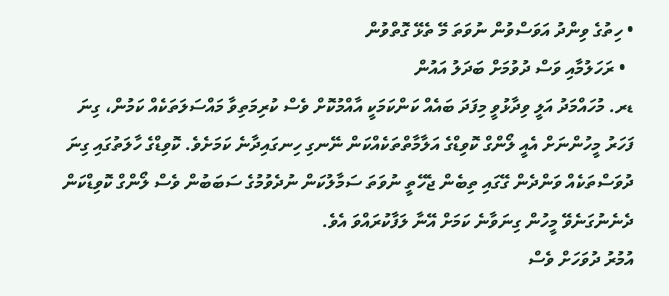• ހިތުގެ ވިންދު އަވަސްވުން ނުވަތަ މޭ ތެޅޭ ގޮތްވުން
  • ރަހަލުމާއި ވަސް ދުވުމަށް ބަދަލު އައުން
ޑރ. މުހައްމަދު އަލީ ވިދާޅުވީ މިފަދަ ބައެއް ކަންކަމަކީ އާއްމުކޮށް ވެސް ކުރިމަތިވާ މައްސަލަތަކެއް ކަމުން، ގިނަ ފަހަރު މީހުންނަށް އެއީ ލޯންގް ކޮވިޑްގެ އަލާމާތްތަކެއްކަން ނޭނގި ހިނގައިދާނެ ކަމަށެވެ. ކޮވިޑްގެ ހާލަތުގައި ގިނަ ދުވަސްތަކެއް ވަންދެން ގޭގައި ތިބެން ޖެހޭތީ ނުވަތަ ސަމާލުކަން ނުދެވުމުގެ ސަބަބުން ވެސް ލޯންގް ކޮވިޑްކަން ދެނެނުގަނެވޭ މީހުން ގިނަވާނެ ކަމަށް އޭނާ ލަފާކުރައްވަ އެވެ.
އުމުރު ދުވަހަށް ވެސް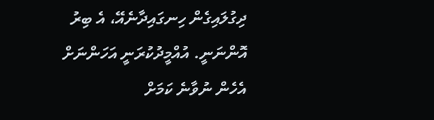ދިގުލައިގެން ހިނގައިދާނެއޭ، އެ ބިރު އޮންނަނީ. އުއްމީދުކުރަނީ އަހަންނަށް އެހެން ނުވާނެ ކަމަށް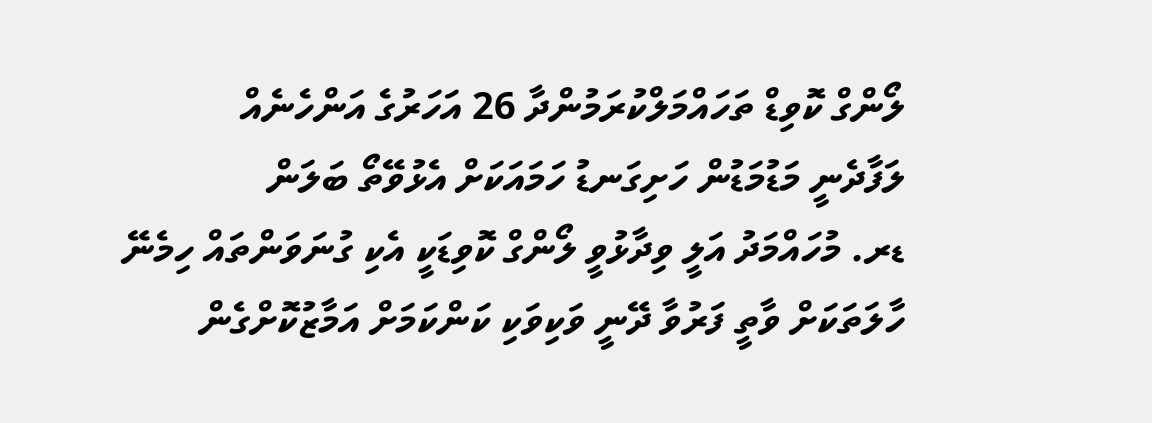ލޯންގް ކޮވިޑް ތަހައްމަލްކުރަމުންދާ 26 އަހަރުގެ އަންހެނެއް
ލަފާދެނީ މަޑުމަޑުން ހަށިގަނޑު ހަމައަކަށް އެޅުވޭތޯ ބަލަން
ޑރ. މުހައްމަދު އަލީ ވިދާޅުވީ ލޯންގް ކޮވިޑަކީ އެކި ގުނަވަންތައް ހިމެނޭ ހާލަތަކަށް ވާތީ ފަރުވާ ދޭނީ ވަކިވަކި ކަންކަމަށް އަމާޒުކޮށްގެން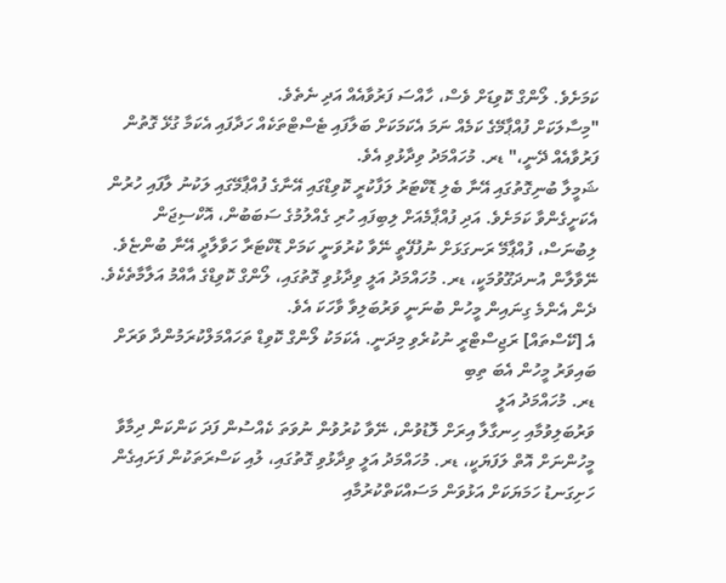ކަމަށެވެ. ލޯންގް ކޮވިޑަށް ވެސް، ހާއްސަ ފަރުވާއެއް އަދި ނެތެވެ.
"މިސާލަކަށް ފުއްޕާމޭގެ ކަމެއް ނަމަ އެކަމަކަށް ބަލާފައި ޓެސްޓްތަކެއް ހަދާފައި އެކަމާ ގުޅޭ ގޮތުން ފަރުވާއެއް ދޭނީ،" ޑރ. މުހައްމަދު ވިދާޅުވި އެވެ.
ޝަމީލާ ބުނިގޮތުގައި އޭނާ ބެލި ޑޮކްޓަރު ލަފާކުރީ ކޮވިޑްގައި އޭނާގެ ފުއްޕާމޭގައި ލަކުނު ލާފައި ހުރުން އެކަށީގެންވާ ކަމަށެވެ. އަދި ފުއްޕާމެއަށް ލިބިފައި ހުރި ގެއްލުމުގެ ސަބަބުން، އޮކްސިޖަން ލިބުނަސް، ފުއްޕާމޭ ރަނގަޅަށް ނުފުފޭތީ ނޭވާ ކުރުވަނީ ކަމަށް ޑޮކްޓަރާ ހަވާލާދީ އޭނާ ބުންޏެވެ.
ނޭވާލާން އުނދަގޫވުމަކީ، ޑރ. މުހައްމަދު އަލީ ވިދާޅުވި ގޮތުގައި، ލޯންގް ކޮވިޑްގެ އާއްމު އަލާމާތެކެވެ. ދެން އެންމެ ގިނައިން މީހުން ބުނަނީ ވަރުބަލިވާ ވާހަކަ އެވެ.
އެ [ކޭސްތައް] ރަޖިސްޓްރީ ނުކުރެވި މިދަނީ. އެކަމަކު ލޯންގް ކޮވިޑް ތަހައްމަލްކުރަމުންދާ ވަރަށް ބައިވަރު މީހުން އެބަ ތިބި
ޑރ. މުހައްމަދު އަލީ
ވަރުބަލިވުމާއި ހިނގާލާ އިރަށް ލޮޑުވުން، ނޭވާ ކުރުވުން ނުވަތަ ކެއްސުން ފަދަ ކަންކަން ދިމާވާ މީހުންނަށް އޮތް ލަފަޔަކީ، ޑރ. މުހައްމަދު އަލީ ވިދާޅުވި ގޮތުގައި، ލުއި ކަސްރަތަކުން ފަށައިގެން ހަށިގަނޑު ހަމަޔަކަށް އަޅުވަން މަސައްކަތްކުރުމާއި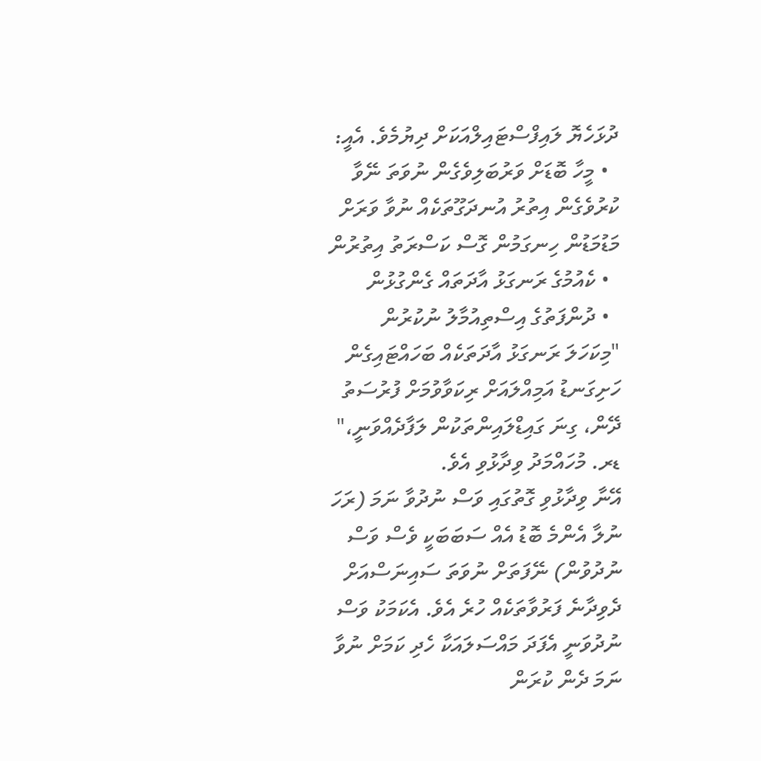ދުޅަހެޔޮ ލައިފްސްޓައިލްއަކަށް ދިޔުމެވެ. އެއީ:
  • މީހާ ބޮޑަށް ވަރުބަލިވެގެން ނުވަތަ ނޭވާ ކުރުވެގެން އިތުރު އުނދަގޫތަކެއް ނުވާ ވަރަށް މަޑުމަޑުން ހިނގަމުން ގޮސް ކަސްރަތު އިތުރުން
  • ކެއުމުގެ ރަނގަޅު އާދަތައް ގެންގުޅުން
  • ދުންފަތުގެ އިސްތިއުމާލު ނުކުރުން
"މިކަހަލަ ރަނގަޅު އާދަތަކެއް ބަހައްޓައިގެން ހަށިގަނޑު އަމިއްލައަށް ރިކަވާވުމަށް ފުރުސަތު ދޭން، ގިނަ ގައިޑްލައިންތަކުން ލަފާދެއްވަނީ،" ޑރ. މުހައްމަދު ވިދާޅުވި އެވެ.
އޭނާ ވިދާޅުވި ގޮތުގައި ވަސް ނުދުވާ ނަމަ (ރަހަ ނުލާ އެންމެ ބޮޑު އެއް ސަބަބަކީ ވެސް ވަސް ނުދުވުން) ނޭފަތަށް ނުވަތަ ސައިނަސްއަށް ދެވިދާނެ ފަރުވާތަކެއް ހުރެ އެވެ. އެކަމަކު ވަސް ނުދުވަނީ އެފަދަ މައްސަލައަކާ ހެދި ކަމަށް ނުވާ ނަމަ ދެން ކުރަން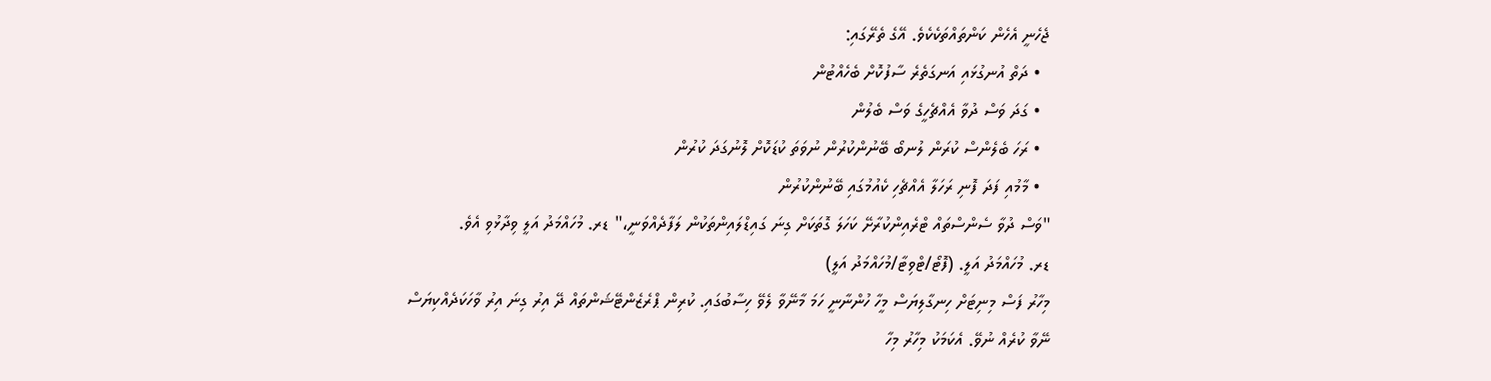ޖެހެނީ އެހެން ކަންތައްތަކެކެވެ. އޭގެ ތެރޭގައި:
  • ދަތް އުނގުޅައި އަނގަތެރެ ސާފުކޮށް ބެހެއްޓުން
  • ގަދަ ވަސް ދުވާ އެއްޗެހީގެ ވަސް ބެލުން
  • ރަހަ ބެލެންސް ކުރަން ލުނބޯ ބޭނުންކުރުން ނުވަތަ ކުޑަކޮށް ލޮނުގަދަ ކުރުން
  • މާމުއި ފަދަ ފޮނި ރަހަލާ އެއްޗެހި ކެއުމުގައި ބޭނުންކުރުން
"ވަސް ދުވާ ސެންސްތައް ޓްރެއިންކުރާށޭ ކަހަލަ ގޮތަކަށް ގިނަ ގައިޑްލައިންތަކުން ލަފާދެއްވަނީ،" ޑރ. މުހައްމަދު އަލީ ވިދާޅުވި އެވެ.
ޑރ. މުހައްމަދު އަލީ. (ފޮޓޯ/ޓްވިޓާ/މުހައްމަދު އަލީ)
މިހާރު ފަސް މިނިޓަށް ހިނގާލިޔަސް މީހާ ހުންނާނީ ހަމަ މާނޭވާ ލެވޭ ހިސާބުގައި. ކުރިން ޕްރެޒެންޓޭޝަންތައް ދޭ އިރު ގިނަ އިރު ވާހަކަދެއްކިޔަސް ނޭވާ ކުރެއް ނުވޭ. އެކަމަކު މިހާރު މިހާ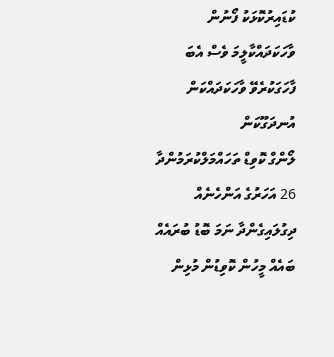ކުޑައިރުކޮޅަކު ފޯނުން ވާހަކަދައްކާލީމަ ވެސް އެބަ ފާހަގަކުރެވޭ ވާހަކަދައްކަން އުނދަގޫކަން
ލޯންގް ކޮވިޑް ތަހައްމަލްކުރަމުންދާ 26 އަހަރުގެ އަންހެނެއް
ދިގުލައިގެންދާ ނަމަ ބޮޑު ބުރައެއް
ބައެއް މީހުން ކޮވިޑުން މުޅިން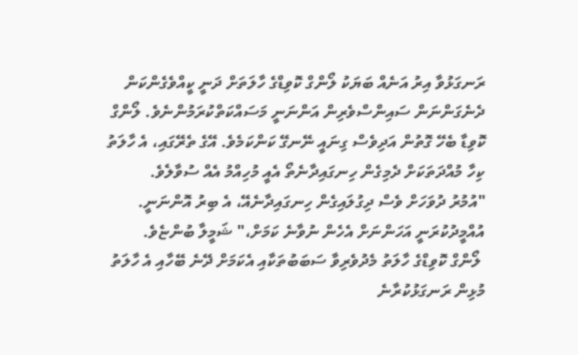ރަނގަޅުވާ އިރު އަނެއް ބަޔަކު ލޯންގް ކޮވިޑްގެ ހާލަތަށް ދަނީ ކީއްވެގެންކަން ދެނެގަންނަން ސައިންސްވެރިން އަންނަނީ މަސައްކަތްކުރަމުންނެވެ. ލޯންގް ކޮވިޑާ ބެހޭ ގޮތުން އަދިވެސް ގިނައީ ނޭނގޭ ކަންކަމެވެ. އޭގެ ތެރޭގައި، އެ ހާލަތު ކިހާ މުއްދަތަކަށް ދެމިގެން ހިނގައިދާނެތޯ އެއީ މުހިއްމު އެއް ސުވާލެވެ.
"އުމުރު ދުވަހަށް ވެސް ދިގުލައިގެން ހިނގައިދާނެއޭ، އެ ބިރު އޮންނަނީ. އުއްމީދުކުރަނީ އަހަންނަށް އެހެން ނުވާނެ ކަމަށް،" ޝަމީލާ ބުންޏެވެ.
 ލޯންގް ކޮވިޑްގެ ހާލަތު މެދުވެރިވާ ސަބަބުތަކާއި އެކަމަށް ދޭނެ ބޭހާއި އެ ހާލަތު މުޅިން ރަނގަޅުކުރާނެ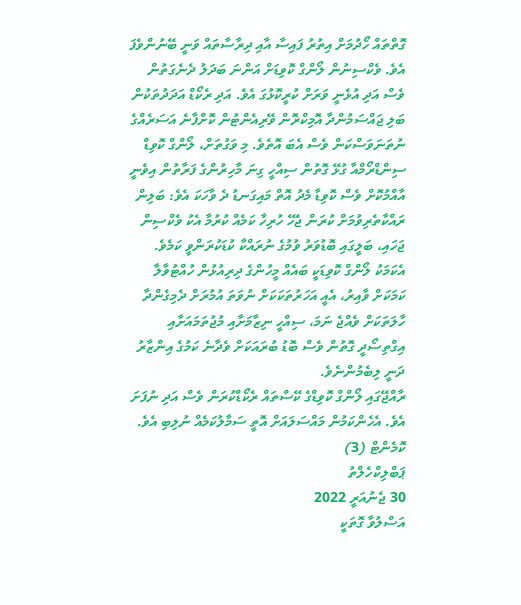ގޮތްތައް ހޯދުމަށް އިތުރު ފައިސާ އާއި ދިރާސާތައް ވަނީ ބޭނުންވެފަ އެވެ. ވެކްސިނުން ލޯންގް ކޮވިޑަށް އަންނަ ބަދަލު ދެނެގަތުން ވެސް އަދި އުޅެނީ ވަރަށް ކުރީކޮޅުގަ އެވެ. އަދި ރެކޯޑް އަދަދުތަކުން ބަލި ޖައްސަމުންދާ އޮމިކްރޮން ވޭރިއެންޓުން ކޮށްފާނެ އަސަރެއްގެ ނުތަނަވަސްކަން ވެސް އެބަ އޮތެވެ. މި ވަގުތަށް، ލޯންގް ކޮވިޑް ސިންޑްރޯމްއާ ގުޅޭ ގޮތުން ސިއްހީ ގިނަ މާހިރުންގެ ފަރާތުން އިވެނީ އާއްމުކޮށް ވެސް ކޮވިޑާ މެދު އޮތް މައިގަނޑު ދެ ވާހަކަ އެވެ: ބަލިން ރައްކާތެރިވުމަށް ކުރަން ޖެހޭ ހުރިހާ ކަމެއް ކުރުމާ އެކު ވެކްސިން ޖަހައި، ބަލީގައި ބޮޑުވަރު ވުމުގެ ނުރައްކާ ކުޑަކުރަންވީ ކަމެވެ.
އެކަމަކު ލޯންގް ކޮވިޑަކީ ބައެއް މީހުންގެ ދިރިއުޅުން ހުއްޓުވާލާ ކަމަކަށް ވާއިރު، އެއީ އަހަރުތަކަކަށް ނުވަތަ އުމުރަށް ދެމިގެންދާ ހާލަތަކަށް ވެއްޖެ ނަމަ، ސިއްހީ ނިޒާމަށާއި މުޖުތަމައަށާއި އިގްތިސޯދީ ގޮތުން ވެސް ބޮޑު ބުރައަކަށް ވެދާނެ ކަމުގެ އިންޒާރު ދަނީ ލިބެމުންނެވެ.
ރާއްޖޭގައި ލޯންގް ކޮވިޑްގެ ކޭސްތައް ރެކޯޑްކުރަން ވެސް އަދި ނުފަށަ އެވެ. އެހެންކަމުން މައްސަލައަށް އޮތީ ސަމާލުކަމެއް ނުލިބި އެވެ.
ކޮމެންޓް (3)
ޕަބްލިކްހެލްތު
30 ޖެނުއަރީ 2022
އަސްލުވާ ގޮތަކީ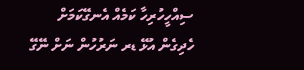ސިއްހީހުރިހާ ކަމެއް އެނގޭކަމަށް ހެދިގެން އުޅޭ ޑރ ނަރުހުން ނަށް ނޭގޭ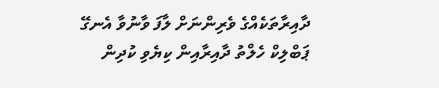ދާއިރާތަކެއްގެ ވެރިންނަށް ލާފަ ވާނުވާ އެނގޭ ޕަބްލިކް ހެލްތު ދާއިރާއިން ކިޔެވި ކުދިން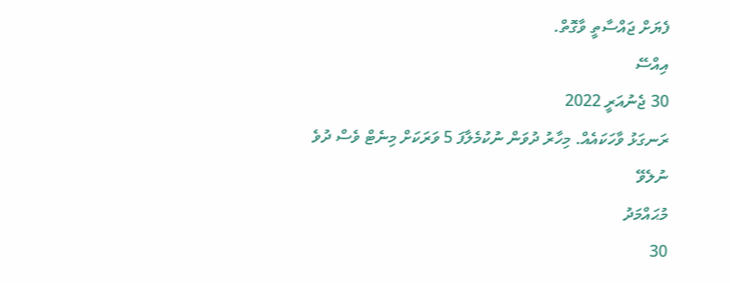ފެޔަށް ޖައްސާތީ ވާގޮތް.
އިއްސޭ
30 ޖެނުއަރީ 2022
ރަނގަޅު ވާހަކައެއް. މިހާރު ދުވަން ނުކުމެލާފަ 5 ވަރަކަށް މިނެޓް ވެސް ދުވެ ނުލެވޭ
މުޙައްމަދު
30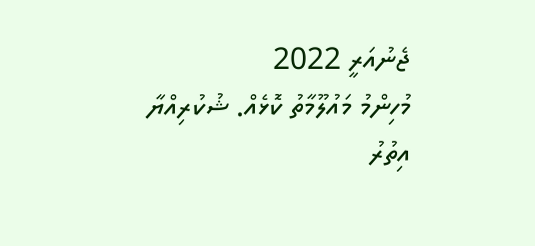ޖެނުއަރީ 2022
މުހިންމު މައުލޫމާތު ކޮޅެއް. ޝުކުރިއްޔާ
އިތުރު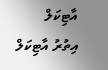އާޓިކަލް
އިތުރު އާޓިކަލް